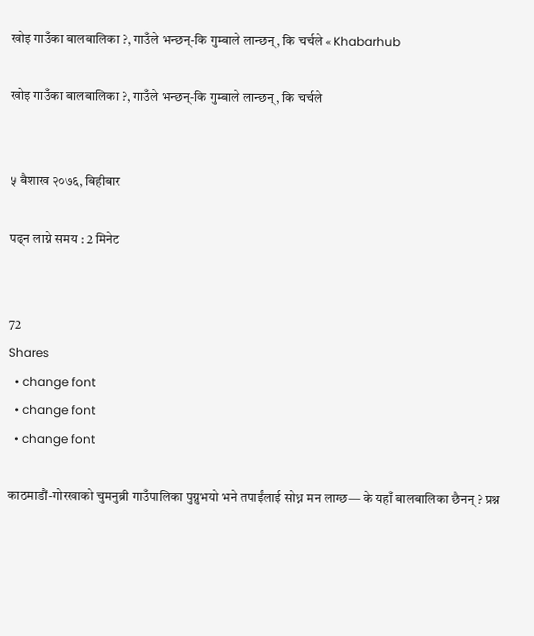खोइ गाउँका बालबालिका ?, गाउँले भन्छन्-कि गुम्बाले लान्छन्, कि चर्चले « Khabarhub

खोइ गाउँका बालबालिका ?, गाउँले भन्छन्-कि गुम्बाले लान्छन्, कि चर्चले


५ बैशाख २०७६, बिहीबार

पढ्न लाग्ने समय : 2 मिनेट


72
Shares
  • change font
  • change font
  • change font

काठमाडौं-गोरखाको चुमनुब्री गाउँपालिका पुग्नुभयो भने तपाईंलाई सोध्न मन लाग्छ— के यहाँ बालबालिका छैनन् ? प्रश्न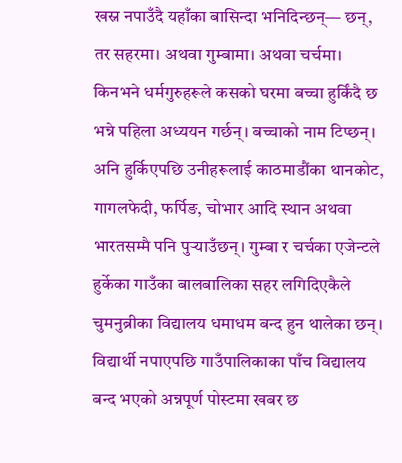खस्न नपाउँदै यहाँका बासिन्दा भनिदिन्छन्— छन्, तर सहरमा। अथवा गुम्बामा। अथवा चर्चमा। किनभने धर्मगुरुहरूले कसको घरमा बच्चा हुर्किंदै छ भन्ने पहिला अध्ययन गर्छन्। बच्चाको नाम टिप्छन्। अनि हुर्किएपछि उनीहरूलाई काठमाडौंका थानकोट, गागलफेदी, फर्पिङ, चोभार आदि स्थान अथवा भारतसम्मै पनि पुर्‍याउँछन्। गुम्बा र चर्चका एजेन्टले हुर्केका गाउँका बालबालिका सहर लगिदिएकैले चुमनुब्रीका विद्यालय धमाधम बन्द हुन थालेका छन्। विद्यार्थी नपाएपछि गाउँपालिकाका पाँच विद्यालय बन्द भएको अन्नपूर्ण पोस्टमा खबर छ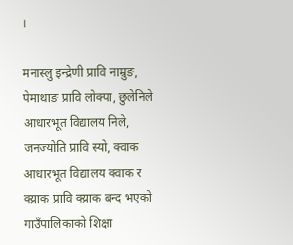।

मनास्लु इन्द्रेणी प्रावि नाम्रुङ, पेमाथाङ प्रावि लोक्पा, छुलेनिले आधारभूत विद्यालय निले, जनज्योति प्रावि स्यो, क्वाक आधारभूत विद्यालय क्वाक र क्य्राक प्रावि क्य्राक बन्द भएको गाउँपालिकाको शिक्षा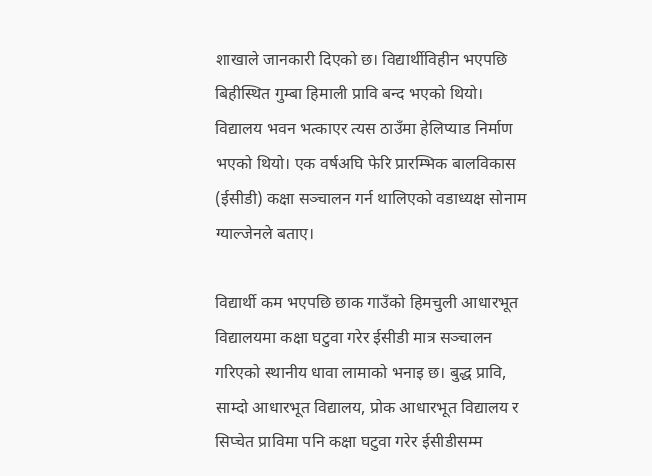शाखाले जानकारी दिएको छ। विद्यार्थीविहीन भएपछि बिहीस्थित गुम्बा हिमाली प्रावि बन्द भएको थियो। विद्यालय भवन भत्काएर त्यस ठाउँमा हेलिप्याड निर्माण भएको थियो। एक वर्षअघि फेरि प्रारम्भिक बालविकास (ईसीडी) कक्षा सञ्चालन गर्न थालिएको वडाध्यक्ष सोनाम ग्याल्जेनले बताए।

विद्यार्थी कम भएपछि छाक गाउँको हिमचुली आधारभूत विद्यालयमा कक्षा घटुवा गरेर ईसीडी मात्र सञ्चालन गरिएको स्थानीय धावा लामाको भनाइ छ। बुद्ध प्रावि, साम्दो आधारभूत विद्यालय, प्रोक आधारभूत विद्यालय र सिप्चेत प्राविमा पनि कक्षा घटुवा गरेर ईसीडीसम्म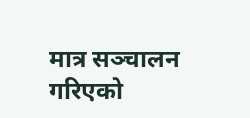मात्र सञ्चालन गरिएको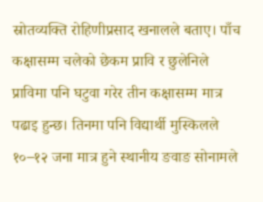स्रोतव्यक्ति रोहिणीप्रसाद खनालले बताए। पाँच कक्षासम्म चलेको छेकम प्रावि र छुलेनिले प्राविमा पनि घटुवा गरेर तीन कक्षासम्म मात्र पढाइ हुन्छ। तिनमा पनि विद्यार्थी मुस्किलले १०–१२ जना मात्र हुने स्थानीय ङवाङ सोनामले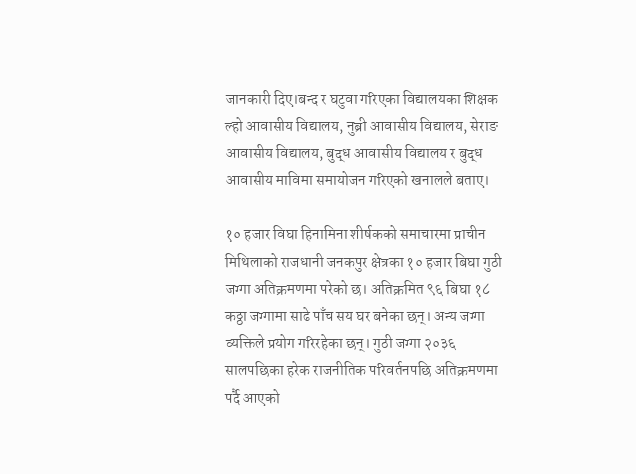जानकारी दिए।बन्द र घटुवा गरिएका विद्यालयका शिक्षक ल्हो आवासीय विद्यालय, नुब्री आवासीय विद्यालय, सेराङ आवासीय विद्यालय, बुद्ध आवासीय विद्यालय र बुद्ध आवासीय माविमा समायोजन गरिएको खनालले बताए।

१० हजार विघा हिनामिना शीर्षकको समाचारमा प्राचीन मिथिलाको राजधानी जनकपुर क्षेत्रका १० हजार बिघा गुठी जग्गा अतिक्रमणमा परेको छ। अतिक्रमित ९६ बिघा १८ कठ्ठा जग्गामा साढे पाँच सय घर बनेका छन्। अन्य जग्गा व्यक्तिले प्रयोग गरिरहेका छन्। गुठी जग्गा २०३६ सालपछिका हरेक राजनीतिक परिवर्तनपछि अतिक्रमणमा पर्दै आएको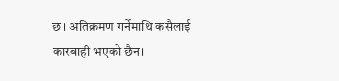छ। अतिक्रमण गर्नेमाथि कसैलाई कारबाही भएको छैन।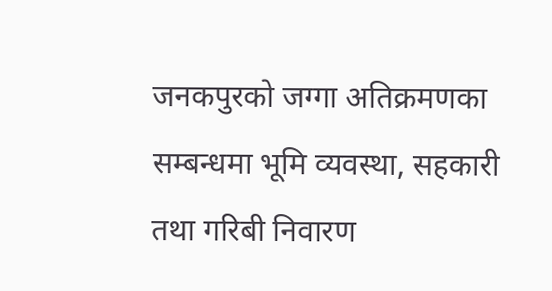जनकपुरको जग्गा अतिक्रमणका सम्बन्धमा भूमि व्यवस्था, सहकारी तथा गरिबी निवारण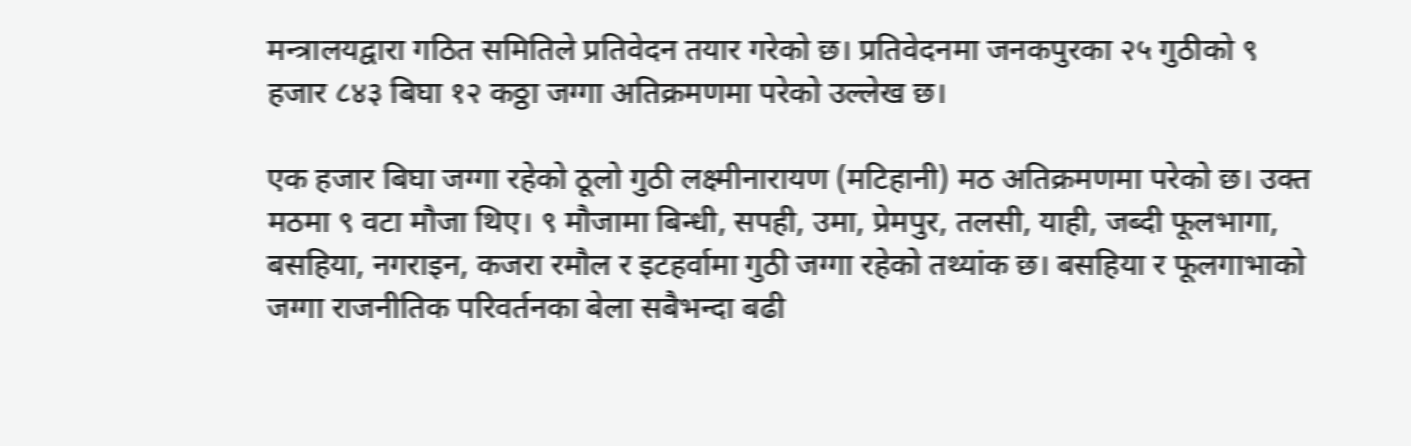मन्त्रालयद्वारा गठित समितिले प्रतिवेदन तयार गरेको छ। प्रतिवेदनमा जनकपुरका २५ गुठीको ९ हजार ८४३ बिघा १२ कठ्ठा जग्गा अतिक्रमणमा परेको उल्लेख छ।

एक हजार बिघा जग्गा रहेको ठूलो गुठी लक्ष्मीनारायण (मटिहानी) मठ अतिक्रमणमा परेको छ। उक्त मठमा ९ वटा मौजा थिए। ९ मौजामा बिन्धी, सपही, उमा, प्रेमपुर, तलसी, याही, जब्दी फूलभागा, बसहिया, नगराइन, कजरा रमौल र इटहर्वामा गुठी जग्गा रहेको तथ्यांक छ। बसहिया र फूलगाभाको जग्गा राजनीतिक परिवर्तनका बेला सबैभन्दा बढी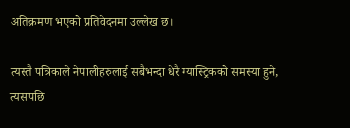अतिक्रमण भएको प्रतिवेदनमा उल्लेख छ।

त्यस्तै पत्रिकाले नेपालीहरुलाई सबैभन्दा धेरै ग्यास्ट्रिकको समस्या हुने, त्यसपछि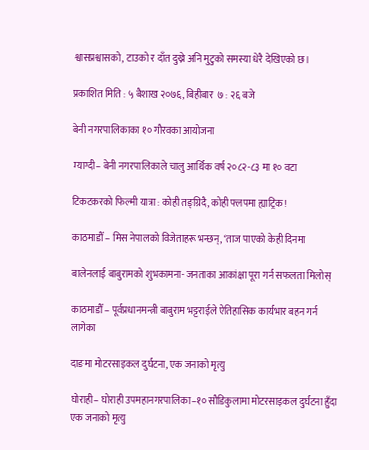श्वासप्रश्वासको, टाउको र दाँत दुख्ने अनि मुटुको समस्या धेरै देखिएको छ।

प्रकाशित मिति : ५ बैशाख २०७६, बिहीबार  ७ : २६ बजे

बेनी नगरपालिकाका १० गौरवका आयोजना

म्याग्दी– बेनी नगरपालिकाले चालु आर्थिक वर्ष २०८२-८३ मा १० वटा

टिकटकरको फिल्मी यात्रा : कोही तङ्ग्रिदै, कोही फ्लपमा ह्याट्रिक !

काठमाडौँ – मिस नेपालको विजेताहरू भन्छन्, ‘ताज पाएको केही दिनमा

बालेनलाई बाबुरामको शुभकामना- जनताका आकांक्षा पूरा गर्न सफलता मिलोस्

काठमाडौँ – पूर्वप्रधानमन्त्री बाबुराम भट्टराईले ऐतिहासिक कार्यभार बहन गर्न लागेका

दाङमा मोटरसाइकल दुर्घटना, एक जनाको मृत्यु

घोराही– घोराही उपमहानगरपालिका–१० सौडिकुलामा मोटरसाइकल दुर्घटना हुँदा एक जनाको मृत्यु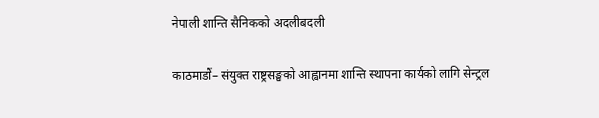नेपाली शान्ति सैनिकको अदलीबदली

काठमाडौं– संयुक्त राष्ट्रसङ्घको आह्वानमा शान्ति स्थापना कार्यको लागि सेन्ट्रल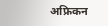अफ्रिकन